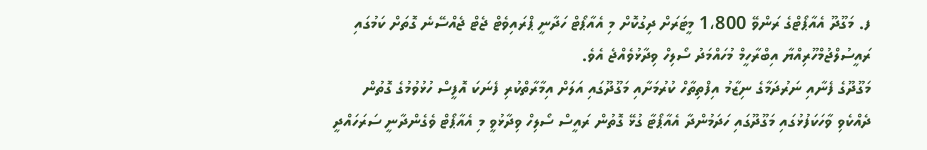ފ. މަގޫދޫ އެއާޕޯޓްގެ ރަންވޭ 1،800 މީޓަރަށް ދިގުކޮށް މި އެއާޕޯޓް ހަދާނީ ޕްރައިވެޓް ޖެޓް ޖެއްސޭނެ ގޮތަށް ކަމުގައި ރައީސުލްޖުމްހޫރިއްޔާ އިބްރާހީމް މުހައްމަދު ސޯލިހް ވިދާޅުވެއްޖެ އެވެ.
މަގޫދޫގެ ފެނާއި ނަރުދަމާގެ ނިޒާމު އިފްތިތާހް ކުރުމަށާއި މަގޫދޫގައި އަލަށް އިމާރާތްކުރި ފެނަކަ އޮފީސް ހުޅުވުމުގެ ގޮތުން ދެއްކެވި ވާހަކަފުޅުގައި މަގޫދޫގައި ހަދަމުންދާ އެއާޕޯޓާ ގުޅޭ ގޮތުން ރައީސް ސޯލިހް ވިދާޅުވީ މި އެއާޕޯޓް ވެގެންދާނީ ސަރަހައްދީ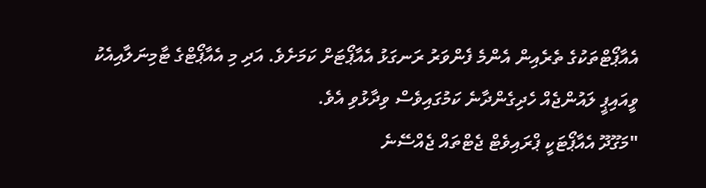އެއާޕޯޓްތަކުގެ ތެރެއިން އެންމެ ފެންވަރު ރަނގަޅު އެއާޕޯޓަށް ކަމަށެވެ. އަދި މި އެއާޕޯޓްގެ ޓާމިނަލާއިއެކު ވީއައިޕީ ލައުންޖެއް ހެދިގެންދާނެ ކަމުގައިވެސް ވިދާޅުވި އެވެ.
"މަގޫދޫ އެއާޕޯޓަކީ ޕްރައިވެޓް ޖެޓްތައް ޖެއްސޭނެ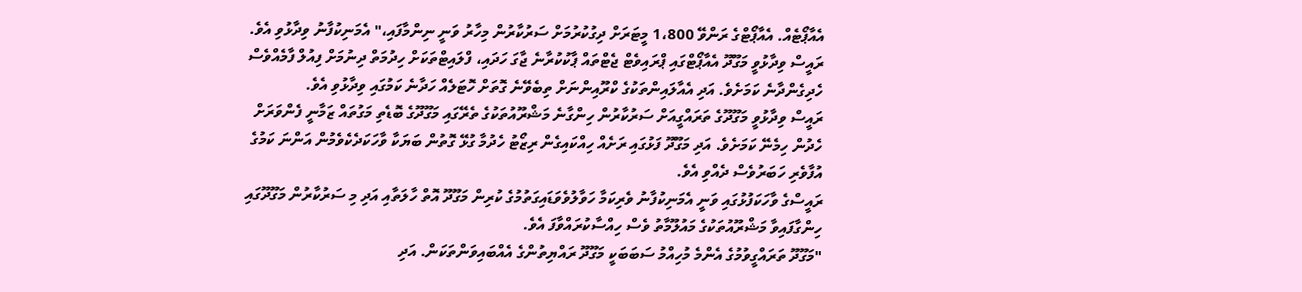އެއާޕޯޓެއް. އެއާޕޯޓްގެ ރަންވޭ 1،800 މީޓަރަށް ދިގުކުރުމަށް ސަރުކާރުން މިހާރު ވަނީ ނިންމާފައި،" އެމަނިކުފާނު ވިދާޅުވި އެވެ.
ރައީސް ވިދާޅުވީ މަގޫދޫ އެއާޕޯޓްގައި ޕްރައިވެޓް ޖެޓްތައް ޕާކުކުރާނެ ޖާގަ ހަދައި، ފްލައިޓްތަކަށް ހިދުމަތް ދިނުމަށް ފިއުލް ފާމެއްވެސް ހެދިގެންދާނެ ކަމަށެވެ. އަދި އެއާލައިންތަކުގެ ކްރޫއިންނަށް ތިބެވޭނެ ގޮތަށް ހޮޓަލެއް ހަދާނެ ކަމުގައި ވިދާޅުވި އެވެ.
ރައީސް ވިދާޅުވީ މަގޫދޫގެ ތަރައްގީއަށް ސަރުކާރުން ހިންގާނެ މަޝްރޫއުތަކުގެ ތެރޭގައި މަގޫދޫގެ ބޮޑެތި މަގުތައް ޒަމާނީ ފެންވަރަށް ހެދުން ހިމެނޭ ކަމަށެވެ. އަދި މަގޫދޫ ފަޅުގައި ރަށެއް ހިއްކައިގެން ރިޒޯޓު ހެދުމާ ގުޅޭ ގޮތުން ބަޔަކާ ވާހަކަދެކެވެމުން އަންނަ ކަމުގެ އުފާވެރި ހަބަރުވެސް ދެއްވި އެވެ.
ރައީސްގެ ވާހަކަފުޅުގައި ވަނީ އެމަނިކުފާނު ވެރިކަމާ ހަވާލުވެވަޑައިގަތުމުގެ ކުރިން މަގޫދޫ އޮތް ހާލަތާއި އަދި މި ސަރުކާރުން މަގޫދޫގައި ހިންގާފައިވާ މަޝްރޫއުތަކުގެ މައުލޫމާތު ވެސް ހިއްސާކުރައްވާފަ އެވެ.
"މަގޫދޫ ތަރައްގީވުމުގެ އެންމެ މުހިއްމު ސަބަބަކީ މަގޫދޫ ރައްޔިތުންގެ އެއްބައިވަންތަކަން. އަދި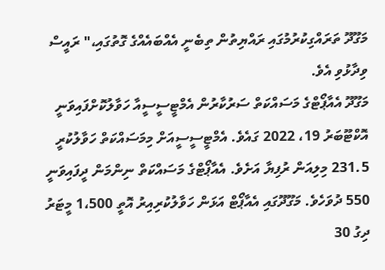މަގޫދޫ ތަރައްގިކުރުމުގައި ރައްޔިތުން ތިބެނީ އެއްބައެއްގެ ގޮތުގައި،" ރައީސް ވިދާޅުވި އެވެ.
މަގޫދޫ އެއާޕޯޓްގެ މަސައްކަތް ސަރުކާރުން އެމްޓީސީސީއާ ހަވާލުކޮށްފައިވަނީ އޮކްޓޫބަރު 19، 2022 ގައެވެ. އެމްޓީސީސީއަށް މިމަސައްކަތް ހަވާލުކުރީ 231.5 މިލިއަން ރުފިޔާ އަށެވެ. އެއާޕޯޓްގެ މަސައްކަތް ނިންމަން ދީފައިވަނީ 550 ދުވަހެވެ. މަގޫދޫގައި އެއާޕޯޓް އަޅަން ހަވާލުކުރިއިރު އޮތީ 1،500 މީޓަރު ދިގު 30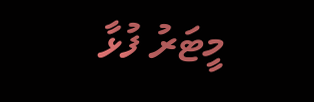މީޓަރު ފުޅާ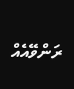ރަންވޭއެއް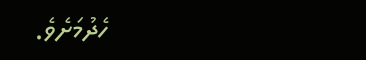ހެދުމަށެވެ.